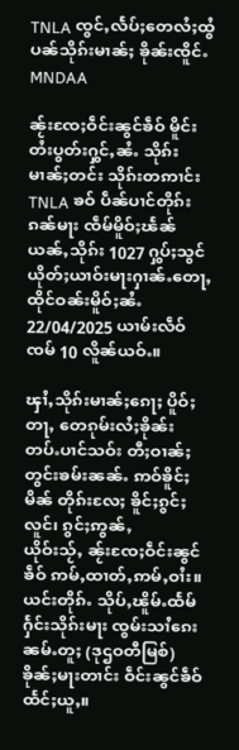TNLA ၸွင်ႇလႅပ်ႈတေလႆႈထွႆပၼ်သိုၵ်းမၢၼ်ႈ ၶိုၼ်းၸိူင်ႉ MNDAA

ၼႂ်းၸႄႈဝဵင်းၼွင်ၶဵဝ် မိူင်းတႆးပွတ်းႁွင်ႇၼႆႉ သိုၵ်းမၢၼ်ႈတင်း သိုၵ်းတဢၢင်း TNLA ၶဝ် ပဵၼ်ပၢင်တိုၵ်းၵၼ်မႃး ၸဵမ်မိူဝ်ႈၽႅၼ်ယၼ်ႇသိုၵ်း 1027 ႁွပ်ႈသွင် ယိုတ်ႈယၢဝ်းမႃးႁၢၼ်ႉတေႃႇထိုင်ဝၼ်းမိူဝ်ႈၼႆႉ  22/04/2025 ယၢမ်းလဵဝ် ၸမ် 10 လိူၼ်ယဝ်ႉ။

ၾၢႆႇသိုၵ်းမၢၼ်ႈၵေႃႈ ပိူဝ်ႈတႃႇ တေၵုမ်းလႆႈၶိုၼ်း တပ်ႉပၢင်သဝ်း တီႈဝၢၼ်ႈတွင်းၶမ်းၼၼ်ႉ ဢဝ်ၶိူင်ႈမိၼ် တိုၵ်းလႄႈ ၶိူင်ႈၵွင်ႈလူင်၊ ၵွင်ႈဢွၼ်ႇ ယိုဝ်းသႂ်ႇ ၼႂ်းၸႄႈဝဵင်းၼွင်ၶဵဝ် ဢမ်ႇထၢတ်ႇဢမ်ႇဝၢႆး။ ယင်းတိုၵ်ႉ သိုပ်ႇၽိူမ်ႉထႅမ်ႁႅင်းသိုၵ်းမႃး ၸွမ်းသၢႆၵေးၼမ်ႉတူႈ (ဒုဌဝတီမြစ်) ၶိုၼ်ႈမႃးတၢင်း ဝဵင်းၼွင်ၶဵဝ် ထႅင်ႈယူႇ။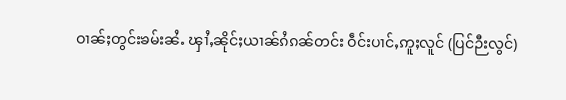ဝၢၼ်ႈတွင်းၶမ်းၼႆႉ ၾၢႆႇၼိုင်ႈယၢၼ်ၵႆၵၼ်တင်း ဝဵင်းပၢင်ႇဢူႈလူင် (ပြင်ဉီးလွင်)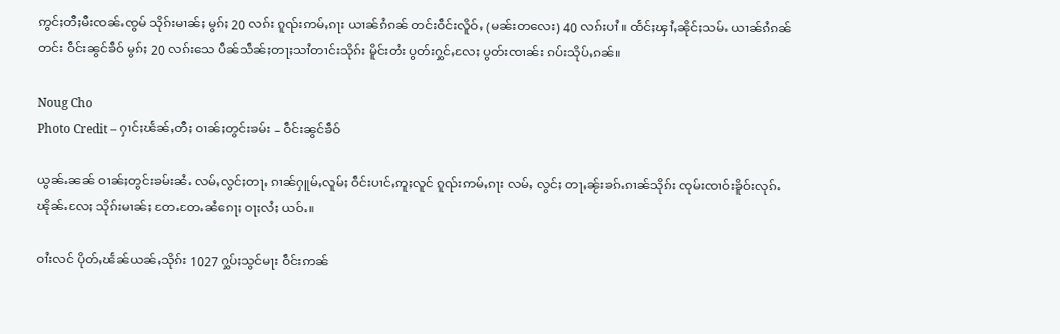ဢွင်ႈတီႈမီးၸၼ်ႉၸွမ် သိုၵ်းမၢၼ်ႈ မွၵ်ႈ 20 လၵ်း ၵူၺ်းဢမ်ႇၵႃး ယၢၼ်ၵႆၵၼ် တင်းဝဵင်းလိူဝ်ႇ (မၼ်းတလေး) 40 လၵ်းပၢႆ ။ ထႅင်ႈၾၢႆႇၼိုင်ႈသမ်ႉ ယၢၼ်ၵႆၵၼ်တင်း ဝဵင်းၼွင်ၶဵဝ် မွၵ်ႈ 20 လၵ်းသေ ပဵၼ်သဵၼ်ႈတႃႈသၢႆတၢင်းသိုၵ်း မိူင်းတႆး ပွတ်းႁွင်ႇလႄႈ ပွတ်းၸၢၼ်း ၵပ်းသိုပ်ႇၵၼ်။

Noug Cho
Photo Credit – ႁၢင်ႈၽႅၼ်ႇတီႈ ဝၢၼ်ႈတွင်းၶမ်း – ဝဵင်းၼွင်ၶဵဝ်

ယွၼ်ႉၼၼ် ဝၢၼ်ႈတွင်းၶမ်းၼႆႉ လမ်ႇလွင်ႈတႃႇ ၵၢၼ်ႁူမ်ႇလူမ်ႈ ဝဵင်းပၢင်ႇဢူႈလူင် ၵူၺ်းဢမ်ႇၵႃး လမ်ႇ လွင်ႈ တႃႇၼႂ်းၶၵ်ႉၵၢၼ်သိုၵ်း ၸုမ်းၸၢဝ်းၶိူဝ်းလုၵ်ႉၽိုၼ်ႉလႄႈ သိုၵ်းမၢၼ်ႈ တႄႉတႄႉၼႆၵေႃႈ ဝႃႈလႆႈ ယဝ်ႉ။

ဝၢႆးလင် ပိုတ်ႇၽႅၼ်ယၼ်ႇသိုၵ်း 1027 ႁွပ်ႈသွင်မႃး ဝဵင်းဢၼ်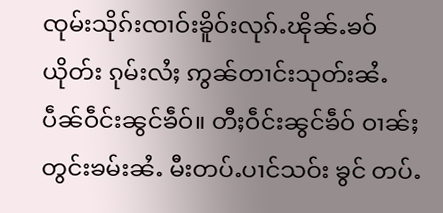ၸုမ်းသိုၵ်းၸၢဝ်းၶိူဝ်းလုၵ်ႉၽိုၼ်ႉၶဝ် ယိုတ်း ၵုမ်းလႆႈ ဢွၼ်တၢင်းသုတ်းၼႆႉ ပဵၼ်ဝဵင်းၼွင်ၶဵဝ်။ တီႈဝဵင်းၼွင်ၶဵဝ် ဝၢၼ်ႈတွင်းၶမ်းၼႆႉ မီးတပ်ႉပၢင်သဝ်း ၶွင် တပ်ႉ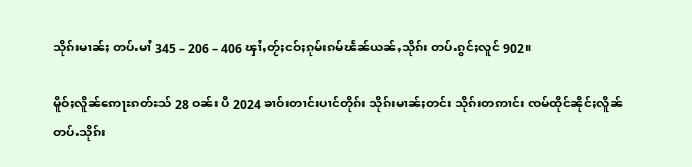သိုၵ်းမၢၼ်ႈ တပ်ႉမၢႆ 345 – 206 – 406 ၾၢႆႇတႂ်ႈငဝ်ႈၵုမ်းၵမ်ၽႅၼ်ယၼ်ႇသိုၵ်း တပ်ႉၵွင်ႈလူင် 902။

မိူဝ်ႈလိူၼ်ဢေႃႊၵတ်ႊသ် 28 ဝၼ်း ပီ 2024 ၶၢဝ်းတၢင်းပၢင်တိုၵ်း သိုၵ်းမၢၼ်ႈတင်း သိုၵ်းတဢၢင်း ၸမ်ထိုင်ၼိုင်ႈလိူၼ် တပ်ႉသိုၵ်း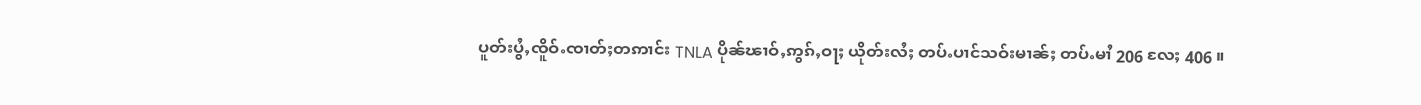ပူတ်းပွႆႇၸိူဝ်ႉၸၢတ်ႈတဢၢင်း TNLA ပိုၼ်ၽၢဝ်ႇဢွၵ်ႇဝႃႈ ယိုတ်းလႆႈ တပ်ႉပၢင်သဝ်းမၢၼ်ႈ တပ်ႉမၢႆ 206 လႄႈ 406 ။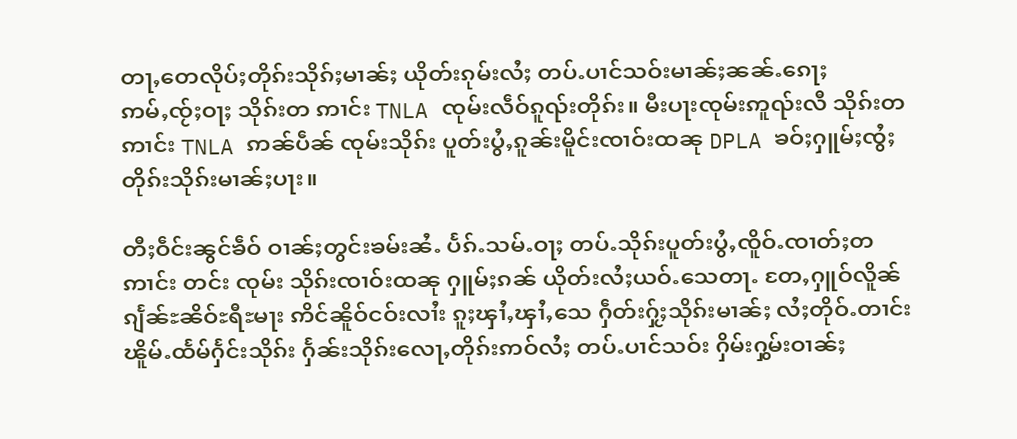တႃႇတေလိုပ်ႈတိုၵ်းသိုၵ်ႈမၢၼ်ႈ ယိုတ်းၵုမ်းလႆႈ တပ်ႉပၢင်သဝ်းမၢၼ်ႈၼၼ်ႉၵေႃႈ ဢမ်ႇၸႂ်ႈဝႃႈ သိုၵ်းတ ဢၢင်း TNLA ၸုမ်းလဵဝ်ၵူၺ်းတိုၵ်း။ မီးပႃးၸုမ်းဢူၺ်းလီ သိုၵ်းတဢၢင်း TNLA ဢၼ်ပဵၼ် ၸုမ်းသိုၵ်း ပူတ်းပွႆႇၵူၼ်းမိူင်းၸၢဝ်းထၼု DPLA ၶဝ်ႈႁူမ်ႈၸွႆႈတိုၵ်းသိုၵ်းမၢၼ်ႈပႃး။

တီႈဝဵင်းၼွင်ၶဵဝ် ဝၢၼ်ႈတွင်းၶမ်းၼႆႉ ပႅၵ်ႉသမ်ႉဝႃႈ တပ်ႉသိုၵ်းပူတ်းပွႆႇၸိူဝ်ႉၸၢတ်ႈတဢၢင်း တင်း ၸုမ်း သိုၵ်းၸၢဝ်းထၼု ႁူမ်ႈၵၼ် ယိုတ်းလႆႈယဝ်ႉသေတႃႉ တႄႇႁူဝ်လိူၼ် ၵျႅၼ်ႊၼိဝ်ႊရီႊမႃး ဢိင်ၼိူဝ်ငဝ်းလၢႆး ၵူႈၾၢႆႇၾၢႆႇသေ ႁဵတ်းႁႂ်ႈသိုၵ်းမၢၼ်ႈ လႆႈတိုဝ်ႉတၢင်း ၽိူမ်ႉထႅမ်ႁႅင်းသိုၵ်း ႁႅၼ်းသိုၵ်းလေႃႇတိုၵ်းဢဝ်လႆႈ တပ်ႉပၢင်သဝ်း ႁိမ်းႁွမ်းဝၢၼ်ႈ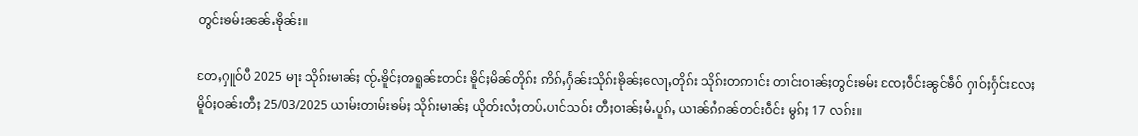တွင်းၶမ်းၼၼ်ႉၶိုၼ်း။

တႄႇႁူဝ်ပီ 2025 မႃး သိုၵ်းမၢၼ်ႈ ၸႂ်ႉၶိူင်ႈၻရူၼ်ႊတင်း ၶိူင်ႈမိၼ်တိုၵ်း ဢိၵ်ႇႁႅၼ်းသိုၵ်းၶိုၼ်ႈလေႃႇတိုၵ်း သိုၵ်းတဢၢင်း တၢင်းဝၢၼ်ႈတွင်းၶမ်း ၸႄႈဝဵင်းၼွင်ၶဵဝ် ႁၢဝ်ႈႁႅင်းလႄႈ မိူဝ်ႈဝၼ်းတီႈ 25/03/2025 ယၢမ်းတၢမ်းၶမ်ႈ သိုၵ်းမၢၼ်ႈ ယိုတ်းလႆႈတပ်ႉပၢင်သဝ်း တီႈဝၢၼ်ႈမႆႉပူၵ်ႇ ယၢၼ်ၵႆၵၼ်တင်းဝဵင်း မွၵ်ႈ 17 လၵ်း။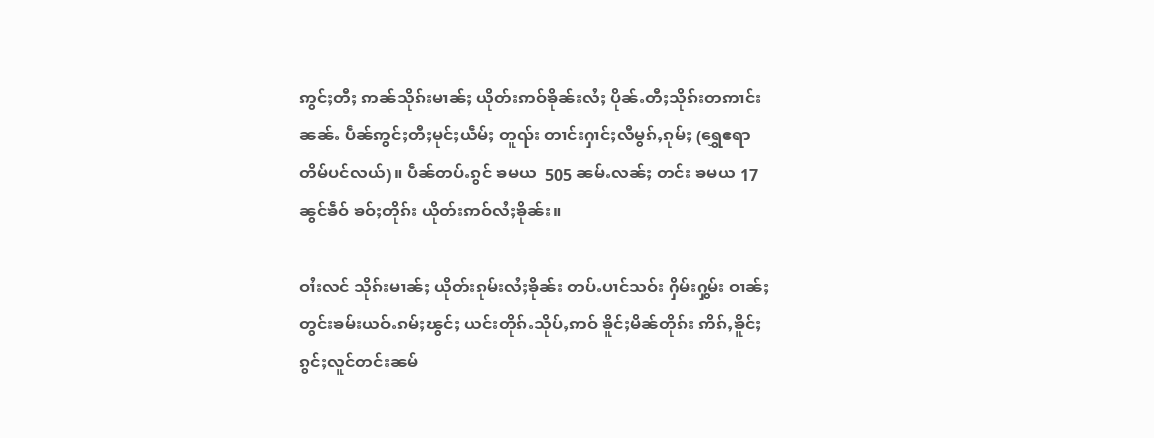ဢွင်ႈတီႈ ဢၼ်သိုၵ်းမၢၼ်ႈ ယိုတ်းဢဝ်ၶိုၼ်းလႆႈ ပိုၼ်ႉတီႈသိုၵ်းတဢၢင်းၼၼ်ႉ ပဵၼ်ဢွင်ႈတီႈမုင်ႈယဵမ်ႈ တူၺ်း တၢင်းႁၢင်ႈလီမွၵ်ႇၵုမ်ႈ (ရွှေဧရာ တိမ်ပင်လယ်)။ ပဵၼ်တပ်ႉၵွင် ၶမယ  505 ၼမ်ႉလၼ်ႈ တင်း ၶမယ 17 ၼွင်ၶဵဝ် ၶဝ်ႈတိုၵ်း ယိုတ်းဢဝ်လႆႈၶိုၼ်း။

ဝၢႆးလင် သိုၵ်းမၢၼ်ႈ ယိုတ်းၵုမ်းလႆႈၶိုၼ်း တပ်ႉပၢင်သဝ်း ႁိမ်းႁွမ်း ဝၢၼ်ႈတွင်းၶမ်းယဝ်ႉၵမ်ႈၽွင်ႈ ယင်းတိုၵ်ႉသိုပ်ႇဢဝ် ၶိူင်ႈမိၼ်တိုၵ်း ဢိၵ်ႇၶိူင်ႈၵွင်ႈလူင်တင်းၼမ်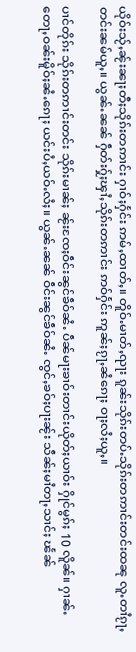ယိုဝ်းသႂ်ႇၼႂ်းၼႃႈတီႈသိုၵ်းတဢၢင်း ႁၢဝ်ႈႁႅင်း ဢမ်ႇထၢတ်ႇ။ တိူဝ်ႉမၢတ်ႇၺႃး ၵူၼ်းသိုၵ်းတပ်ႉသိုၵ်းတဢၢင်းတင်းထၼု လူႉတၢႆၵႂႃႇတင်းၼမ်ယူႇ။ ယွၼ်ႉၼၼ် ႁဵတ်းႁႂ်ႈၾၢႆႇသိုၵ်းတဢၢင်း ဢဝ်ႁႅင်း ဢူၼ်ႈၵႂႃႇၼႆၵေႃႈ ဝႃႈလႆႈယူႇ။

ပၢင်တိုၵ်း သိုၵ်းတဢၢင်းတင်း သိုၵ်းမၢၼ်ႈ ၼႂ်းၸႄႈဝဵင်းၼွင်ၶဵဝ်ၼႆႉ ပဵၼ်မႃးၶၢဝ်းတၢင်းယိုတ်ႈယၢဝ်း ႁိုင်မွၵ်ႈ 10 လိူၼ်။ ႁၢၼ်ႉတေႃႇဝၼ်းမိူဝ်ႈၼႆႉၵေႃႈ ယင်းပႆႇယဝ်ႉလႆႈ။ ယွၼ်ႉၼၼ် ဝဵင်းၼွင်ၶဵဝ်ၼႆႉ ၸွင်ႇၶဝ်ႈပႃးၼႂ်း သဵၼ်ႈမၢႆတႃႇသၢင်ႈ ၽႅၼ်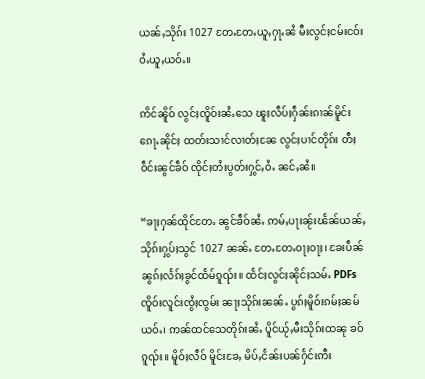ယၼ်ႇသိုၵ်း 1027 တႄႉတႄႉယူႇႁႃႉၼႆ မီးလွင်ႈငမ်းငဝ်းဝႆႉယူႇယဝ်ႉ။

ဢိင်ၼိူဝ် လွင်ႈၸိူဝ်းၼႆႉသေ ၽူႈလဵပ်ႈႁဵၼ်းၵၢၼ်မိူင်း ၵေႃႉၼိုင်ႈ ထတ်းသၢင်လၢတ်ႈၼႄ လွင်ႈပၢင်တိုၵ်း တီႈဝဵင်းၼွင်ၶဵဝ် ၸိုင်ႈတႆးပွတ်းႁွင်ႇဝႆႉ ၼင်ႇၼႆ။

“ၶႃႈႁၼ်ထိုင်တႄႉ ၼွင်ၶဵဝ်ၼႆႉ ဢမ်ႇပႃးၼႂ်းၽႅၼ်ယၼ်ႇသိုၵ်းႁွပ်ႈသွင် 1027 ၼၼ်ႉ တႄႉတႄႉဝႃႈဝႃႈ၊ ၶႄးပဵၼ်ၼွၵ်ႈလႅၵ်ႈၶွင်ထႅမ်ၵူၺ်း။ ထႅင်ႈလွင်ႈၼိုင်ႈသမ်ႉ PDFs ၸိူဝ်းလူင်းၸွႆႈၸွမ်း ၼႃႈသိုၵ်းၼၼ်ႉ ပွၵ်ႈမိူဝ်းၵမ်ႈၼမ်ယဝ်ႉ၊ ဢၼ်ထင်သေတိုၵ်းၼႆႉ ပိူင်ယႂ်ႇမီးသိုၵ်းထၼု ၶဝ်ၵူၺ်း။ မိူဝ်ႈလဵဝ် မိူင်းၶႄႇ မိပ်ႇငႅၼ်းပၼ်ႁႅင်းဢီး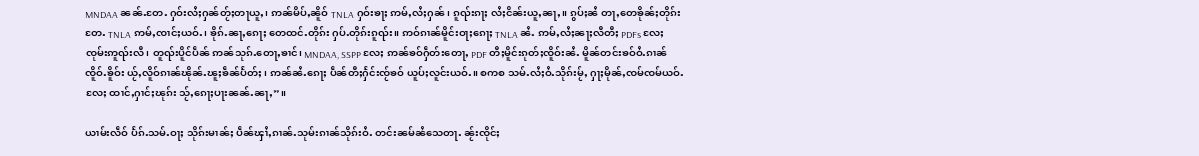MNDAA ၼၼ်ႉတႄႉ ႁဝ်းလႆႈႁၼ်တႂ်ႈတႃယူႇ၊ ဢၼ်မိပ်ႇၼိူဝ် TNLA ႁဝ်းၶႃႈ ဢမ်ႇလႆႈႁၼ်၊ ၵူၺ်းၵႃႈ လႆႈငိၼ်းယူႇၼႃႇ။ ၵွပ်ႈၼႆ တႃႇတေၶိုၼ်ႈတိုၵ်းတႄႉ TNLA ဢမ်ႇၸၢင်ႈယဝ်ႉ၊ ၶိုၵ်ႉၼႃႇၵေႃႈ တေထင်ႉတိုၵ်း ႁပ်ႉတိုၵ်းၵူၺ်း။ ဢဝ်ၵၢၼ်မိူင်းဝႃႈၵေႃႈ TNLA ၼႆႉ ဢမ်ႇလႆႈၼႃႈလီတီႈ PDFs လႄႈ ၸုမ်းဢူၺ်းလီ၊ တူၺ်းပိူင်ပဵၼ် ဢၼ်သုၵ်ႉတေႃႇၶၢင်၊ MNDAA, SSPP လႄႈ ဢၼ်ၶဝ်ႁဵတ်းတေႃႇ PDF တီႈမိူင်းၵုတ်ႈၸိူဝ်းၼႆႉ မိူၼ်တင်းၶဝ်ဝႆႉၵၢၼ်ၸိူဝ်ႉၶိူဝ်း ယႂ်ႇလိူဝ်ၵၢၼ်ၽိုၼ်ႉၽူႈၶဵၼ်ပႅတ်ႈ၊ ဢၼ်ၼႆႉၵေႃႈ ပဵၼ်တီႈႁႅင်းၸႂ်ၶဝ် ယူပ်ႈလူင်းယဝ်ႉ။ စကစ သမ်ႉလႆႈဝႆႉသိုၵ်းမႂ်ႇ ႁႃႈမိုၼ်ႇၸမ်ၸမ်ယဝ်ႉလႄႈ ထၢင်ႇႁၢင်ႈၽုၵ်း သႂ်ႇၵေႃႈပႃးၼၼ်ႉၼႃႇ”။

ယၢမ်းလဵဝ် ပႅၵ်ႉသမ်ႉဝႃႈ သိုၵ်းမၢၼ်ႈ ပဵၼ်ၾၢႆႇၵၢၼ်ႉသုမ်းၵၢၼ်သိုၵ်းဝႆႉ တင်းၼမ်ၼႆသေတႃႉ ၼႂ်းၸိုင်ႈ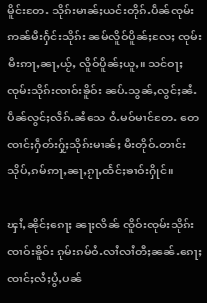မိူင်းတႄႉ သိုၵ်းမၢၼ်ႈယင်းတိုၵ်ႉပဵၼ်ၸုမ်းဢၼ်မီးႁႅင်းသိုၵ်း ၼမ်လိူဝ်ပိူၼ်ႈလႄႈ ၸုမ်းမီးဢႃႇၼႃႇယႂ်ႇ လိူဝ်ပိူၼ်ႈယူႇ။ သင်ဝႃႈ ၸုမ်းသိုၵ်းၸၢဝ်းၶိူဝ်း ၼပ်ႉသွၼ်ႇလွင်ႈၼႆႉ ပဵၼ်လွင်ႈလဵၵ်ႉၼႆသေ ဝႆႉမဝ်မၢင်တႄႉ တေၸၢင်ႈႁဵတ်းႁႂ်ႈသိုၵ်းမၢၼ်ႈ မီးတိုဝ်ႉတၢင်း သိုပ်ႇၵမ်ဢႃႇၼႃႇၵႂႃႇထႅင်ႈၶၢဝ်းႁိုင်။

ၾၢႆႇၼိုင်ႈၵေႃႈ ၼႃႈလိၼ် ၸိူဝ်းၸုမ်းသိုၵ်းၸၢဝ်းၶိူဝ်း ၵုမ်းၵမ်ဝႆႉလၢႆလၢႆတီႈၼၼ်ႉၵေႃႈ ၸၢင်ႈလႆႈပွႆႇပၼ်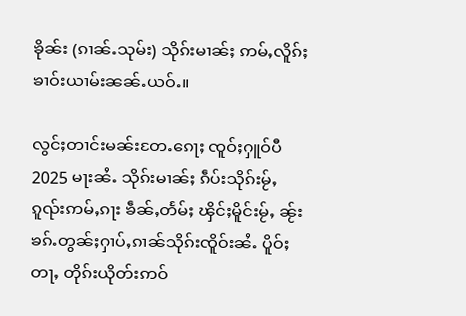ၶိုၼ်း (ၵၢၼ်ႉသုမ်း) သိုၵ်းမၢၼ်ႈ ဢမ်ႇလိူၵ်ႈၶၢဝ်းယၢမ်းၼၼ်ႉယဝ်ႉ။

လွင်ႈတၢင်းမၼ်းတႄႉၵေႃႈ ၸူဝ်ႈႁူဝ်ပီ 2025 မႃးၼႆႉ သိုၵ်းမၢၼ်ႈ ၵဵပ်းသိုၵ်းမႂ်ႇ ၵူၺ်းဢမ်ႇၵႃး ၶဵၼ်ႇတႅမ်ႈ ၾိင်ႈမိူင်းမႂ်ႇ ၼႂ်းၶၵ်ႉတွၼ်ႈႁၢပ်ႇၵၢၼ်သိုၵ်းၸိူဝ်းၼႆႉ ပိူဝ်ႈတႃႇ တိုၵ်းယိုတ်းဢဝ်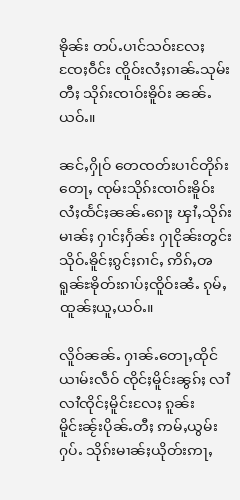ၶိုၼ်း တပ်ႉပၢင်သဝ်းလႄႈ ၸႄႈဝဵင်း ၸိူဝ်းလႆႈၵၢၼ်ႉသုမ်းတီႈ သိုၵ်းၸၢဝ်းၶိူဝ်း ၼၼ်ႉယဝ်ႉ။

ၼင်ႇႁိုဝ် တေၸတ်းပၢင်တိုၵ်းတေႃႇ ၸုမ်းသိုၵ်းၸၢဝ်းၶိူဝ်းလႆႈထႅင်ႈၼၼ်ႉၵေႃႈ ၾၢႆႇသိုၵ်းမၢၼ်ႈ ႁၢင်ႈႁႅၼ်း ႁႃငိုၼ်းတွင်း သိုဝ်ႉၶိူင်ႈၵွင်ႈၵၢင်ႇ ဢိၵ်ႇၻရူၼ်ႊၶိုတ်းၵၢပ်ႈၸိူဝ်းၼႆႉ ၵုမ်ႇထူၼ်ႈယူႇယဝ်ႉ။

လိူဝ်ၼၼ်ႉ ႁၢၼ်ႉတေႃႇထိုင် ယၢမ်းလဵဝ် ၸိုင်ႈမိူင်းၼွၵ်ႈ လၢႆလၢႆၸိုင်ႈမိူင်းလႄႈ ၵူၼ်းမိူင်းၼႂ်းပိုၼ်ႉတီႈ ဢမ်ႇယွမ်းႁပ်ႉ သိုၵ်းမၢၼ်ႈယိုတ်းဢႃႇ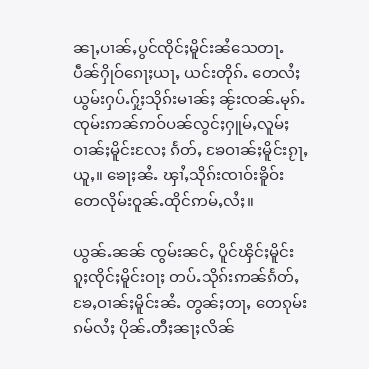ၼႃႇပၢၼ်ႇပွင်ၸိုင်ႈမိူင်းၼႆသေတႃႉ ပဵၼ်ႁိုဝ်ၵေႃႈယႃႇ ယင်းတိုၵ်ႉ တေလႆႈယွမ်းႁပ်ႉႁႂ်ႈသိုၵ်းမၢၼ်ႈ ၼႂ်းၸၼ်ႉမုၵ်ႉၸုမ်းဢၼ်ဢဝ်ပၼ်လွင်ႈႁူမ်ႇလူမ်ႈ ဝၢၼ်ႈမိူင်းလႄႈ ၵႅတ်ႇ ၶႄဝၢၼ်ႈမိူင်းၵႂႃႇယူႇ။ ၶေႃႈၼႆႉ ၾၢႆႇသိုၵ်းၸၢဝ်းၶိူဝ်း တေလိုမ်းဝူၼ်ႉထိုင်ဢမ်ႇလႆႈ။

ယွၼ်ႉၼၼ် ၸွမ်းၼင်ႇ ပိူင်ၾိင်ႈမိူင်းၵူႈၸိုင်ႈမိူင်းဝႃႈ တပ်ႉသိုၵ်းဢၼ်ၵႅတ်ႇၶႄႇဝၢၼ်ႈမိူင်းၼႆႉ တွၼ်ႈတႃႇ တေၵုမ်းၵမ်လႆႈ ပိုၼ်ႉတီႈၼႃႈလိၼ်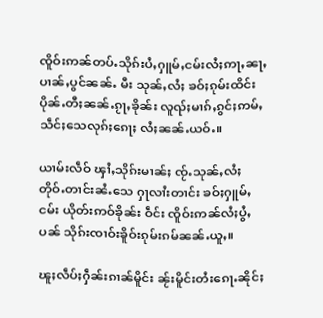ၸိူဝ်းဢၼ်တပ်ႉသိုၵ်းပႆႇႁူမ်ႇငမ်းလႆႈဢႃႇၼႃႇပၢၼ်ႇပွင်ၼၼ်ႉ မီး သုၼ်ႇလႆႈ ၶဝ်ႈၵုမ်းထိင်း ပိုၼ်ႉတီႈၼၼ်ႉၵႂႃႇၶိုၼ်း လူၺ်ႈမၢၵ်ႇၵွင်ႈဢမ်ႇသဵင်ႈသေလုၵ်ႈၵေႃႈ လႆႈၼၼ်ႉယဝ်ႉ။

ယၢမ်းလဵဝ် ၾၢႆႇသိုၵ်းမၢၼ်ႈ ၸႂ်ႉသုၼ်ႇလႆႈတိုဝ်ႉတၢင်းၼႆႉသေ ႁႃလၢႆးတၢင်း ၶဝ်ႈႁူမ်ႇငမ်း ယိုတ်းဢဝ်ၶိုၼ်း ဝဵင်း ၸိူဝ်းဢၼ်လႆႈပွႆႇပၼ် သိုၵ်းၸၢဝ်းၶိူဝ်းၵုမ်းၵမ်ၼၼ်ႉယူႇ။

ၽူႈလဵပ်ႈႁဵၼ်းၵၢၼ်မိူင်း ၼႂ်းမိူင်းတႆးၵေႃႉၼိုင်ႈ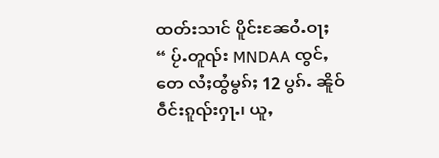ထတ်းသၢင် ပိူင်းၼႄဝႆႉဝႃႈ “ ပႂ်ႉတူၺ်း MNDAA ၸွင်ႇတေ လႆႈထွႆမွၵ်ႈ 12 ပွၵ်ႉ ၼိူဝ်ဝဵင်းၵူၺ်းႁႃႉ၊ ယူႇ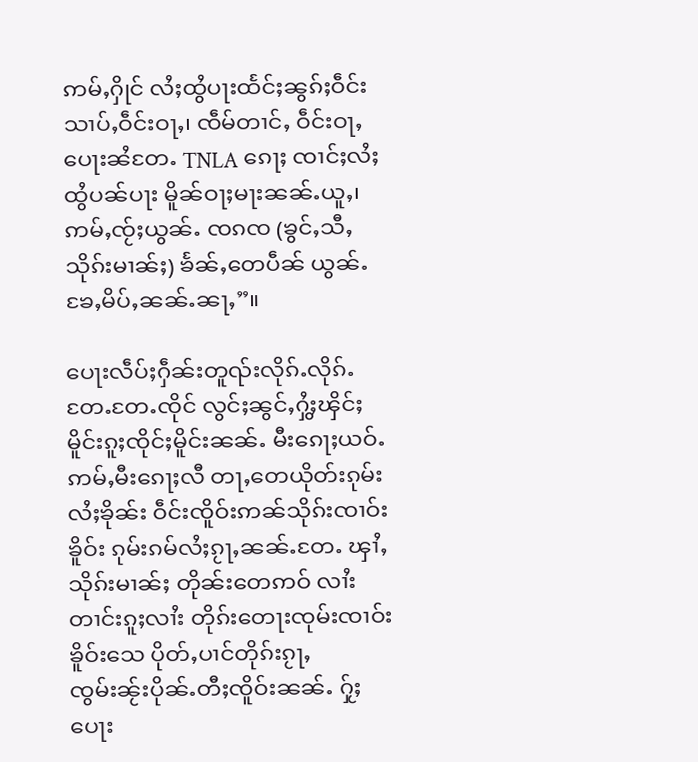ဢမ်ႇႁိုင် လႆႈထွႆပႃးထႅင်ႈၼွၵ်ႈဝဵင်း သၢပ်ႇဝဵင်းဝႃႇ၊ ၸဵမ်တၢင်ႇ ဝဵင်းဝႃႇ ပေႃးၼႆတႄႉ TNLA ၵေႃႈ ၸၢင်ႈလႆႈထွႆပၼ်ပႃး မိူၼ်ဝႃႈမႃးၼၼ်ႉယူႇ၊ ဢမ်ႇၸႂ်ႈယွၼ်ႉ ၸၵၸ (ၶွင်ႇသီႇသိုၵ်းမၢၼ်ႈ) ၶႅၼ်ႇတေပဵၼ် ယွၼ်ႉၶႄႇမိပ်ႇၼၼ်ႉၼႃႇ”။

ပေႃးလဵပ်ႈႁဵၼ်းတူၺ်းလိုၵ်ႉလိုၵ်ႉတႄႉတႄႉၸိုင် လွင်ႈၼွင်ႇႁွႆႈၾိင်ႈမိူင်းၵူႈၸိုင်ႈမိူင်းၼၼ်ႉ မီးၵေႃႈယဝ်ႉ ဢမ်ႇမီးၵေႃႈလီ တႃႇတေယိုတ်းၵုမ်းလႆႈၶိုၼ်း ဝဵင်းၸိူဝ်းဢၼ်သိုၵ်းၸၢဝ်းၶိူဝ်း ၵုမ်းၵမ်လႆႈၵႂႃႇၼၼ်ႉတႄႉ ၾၢႆႇသိုၵ်းမၢၼ်ႈ တိုၼ်းတေဢဝ် လၢႆးတၢင်းၵူႈလၢႆး တိုၵ်းတေႃးၸုမ်းၸၢဝ်းၶိူဝ်းသေ ပိုတ်ႇပၢင်တိုၵ်းၵႂႃႇ ၸွမ်းၼႂ်းပိုၼ်ႉတီႈၸိူဝ်းၼၼ်ႉ ႁႂ်ႈပေႃး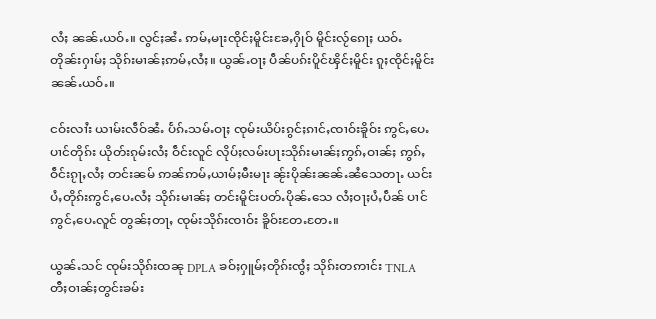လႆႈ ၼၼ်ႉယဝ်ႉ။ လွင်ႈၼႆႉ ဢမ်ႇမႃးၸိုင်ႈမိူင်းၶႄႇႁိုဝ် မိူင်းလႂ်ၵေႃႈ ယဝ်ႉ တိုၼ်းႁၢမ်ႈ သိုၵ်းမၢၼ်ႈဢမ်ႇလႆႈ။ ယွၼ်ႉဝႃႈ ပဵၼ်ပၵ်းပိူင်ၾိင်ႈမိူင်း ၵူႈၸိုင်ႈမိူင်းၼၼ်ႉယဝ်ႉ။

ငဝ်းလၢႆး ယၢမ်းလဵဝ်ၼႆႉ ပႅၵ်ႉသမ်ႉဝႃႈ ၸုမ်းယိပ်းၵွင်ႈၵၢင်ႇၸၢဝ်းၶိူဝ်း ဢွင်ႇပေႉပၢင်တိုၵ်း ယိုတ်းၵုမ်းလႆႈ ဝဵင်းလူင် လိုပ်ႈလမ်းပႃးသိုၵ်းမၢၼ်ႈဢွၵ်ႇဝၢၼ်ႈ ဢွၵ်ႇဝဵင်းၵႂႃႇလႆႈ တင်းၼမ် ဢၼ်ဢမ်ႇယၢမ်ႈမီးမႃး ၼႂ်းပိုၼ်းၼၼ်ႉၼႆသေတႃႉ ယင်းပႆႇတိုၵ်းဢွင်ႇပေႉလႆႈ သိုၵ်းမၢၼ်ႈ တင်းမိူင်းပတ်ႉပိုၼ်ႉသေ လႆႈဝႃႈပႆႇပဵၼ် ပၢင်ဢွင်ႇပေႉလူင် တွၼ်ႈတႃႇ ၸုမ်းသိုၵ်းၸၢဝ်း ၶိူဝ်းတႄႉတႄႉ။

ယွၼ်ႉသင် ၸုမ်းသိုၵ်းထၼု DPLA ၶဝ်ႈႁူမ်ႈတိုၵ်းၸွႆႈ သိုၵ်းတဢၢင်း TNLA တီႈဝၢၼ်ႈတွင်းၶမ်း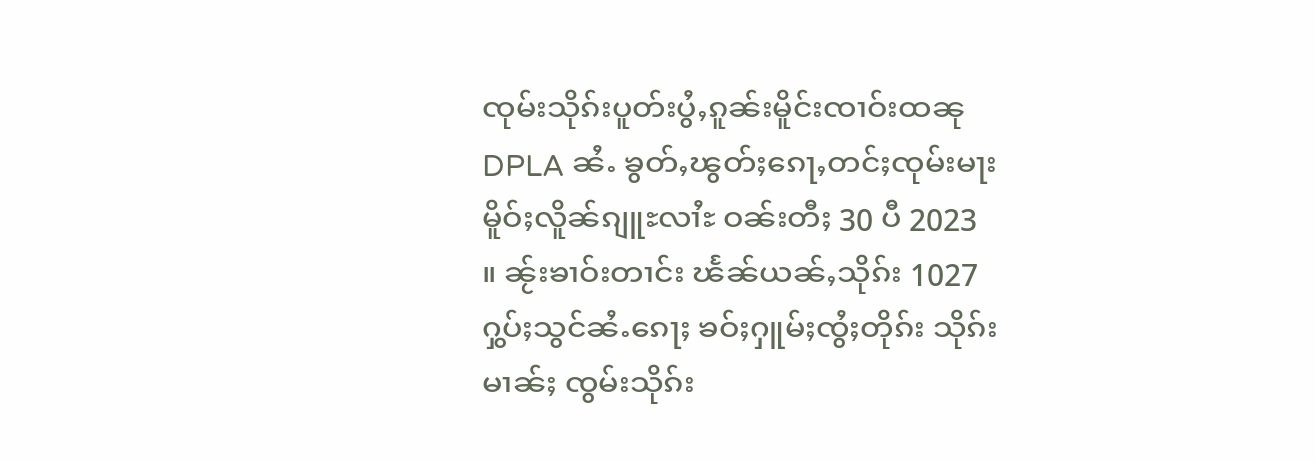ၸုမ်းသိုၵ်းပူတ်းပွႆႇၵူၼ်းမိူင်းၸၢဝ်းထၼု DPLA ၼႆႉ ၶွတ်ႇၽွတ်ႈၵေႃႇတင်ႈၸုမ်းမႃး မိူဝ်ႈလိူၼ်ၵျူႊလၢႆႊ ဝၼ်းတီႈ 30 ပီ 2023 ။ ၼႂ်းၶၢဝ်းတၢင်း ၽႅၼ်ယၼ်ႇသိုၵ်း 1027 ႁွပ်ႈသွင်ၼႆႉၵေႃႈ ၶဝ်ႈႁူမ်ႈၸွႆႈတိုၵ်း သိုၵ်းမၢၼ်ႈ ၸွမ်းသိုၵ်း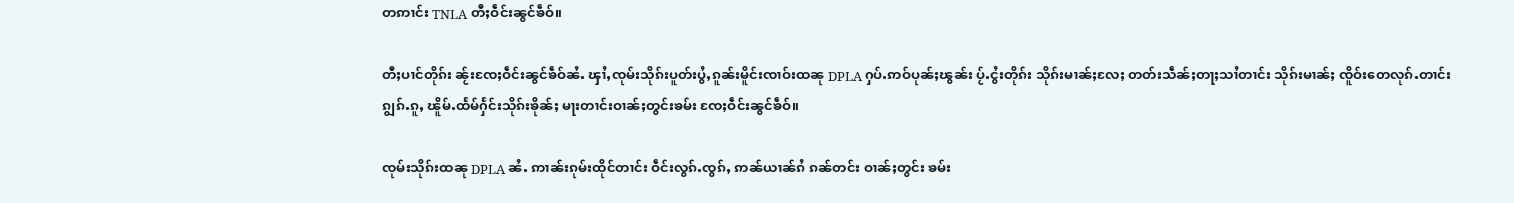တဢၢင်း TNLA တီႈဝဵင်းၼွင်ၶဵဝ်။

တီႈပၢင်တိုၵ်း ၼႂ်းၸႄႈဝဵင်းၼွင်ၶဵဝ်ၼႆႉ ၾၢႆႇၸုမ်းသိုၵ်းပူတ်းပွႆႇၵူၼ်းမိူင်းၸၢဝ်းထၼု DPLA ႁပ်ႉဢဝ်ပုၼ်ႈၽွၼ်း ပႂ်ႉငွႆးတိုၵ်း သိုၵ်းမၢၼ်ႈလႄႈ တတ်းသဵၼ်ႈတႃႈသၢႆတၢင်း သိုၵ်းမၢၼ်ႈ ၸိူဝ်းတေလုၵ်ႉတၢင်း ၵျွၵ်ႉၵူႇ ၽိူမ်ႉထႅမ်ႁႅင်းသိုၵ်းၶိုၼ်ႈ မႃးတၢင်းဝၢၼ်ႈတွင်းၶမ်း ၸႄႈဝဵင်းၼွင်ၶဵဝ်။

ၸုမ်းသိုၵ်းထၼု DPLA ၼႆႉ ဢၢၼ်းၵုမ်းထိုင်တၢင်း ဝဵင်းလွၵ်ႉၸွၵ်ႇ ဢၼ်ယၢၼ်ၵႆ ၵၼ်တင်း ဝၢၼ်ႈတွင်း ၶမ်း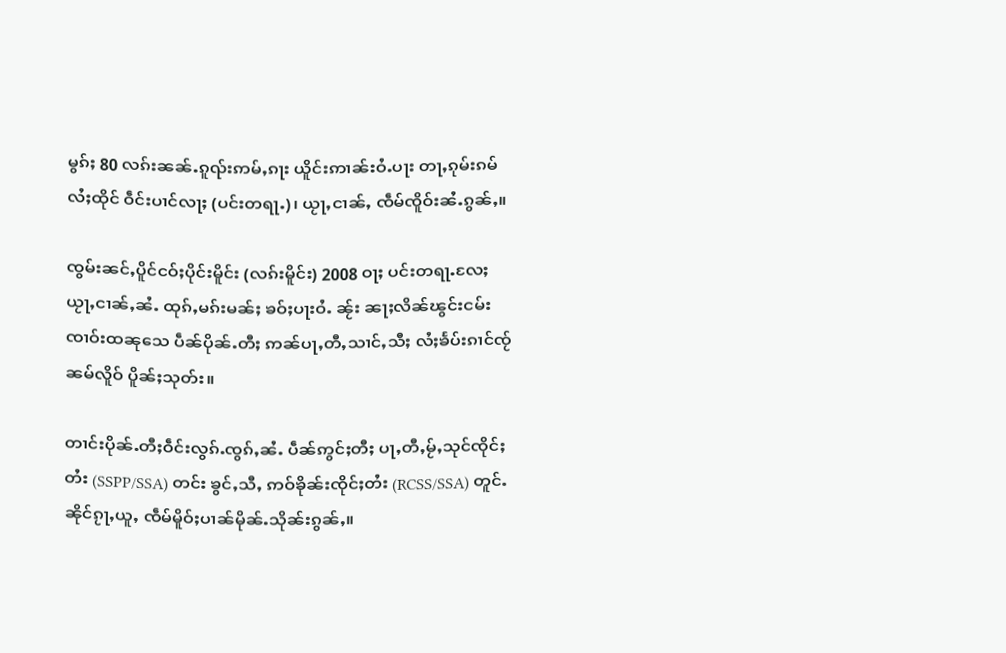မွၵ်ႈ 80 လၵ်းၼၼ်ႉၵူၺ်းဢမ်ႇၵႃး ယိူင်းဢၢၼ်းဝႆႉပႃး တႃႇၵုမ်းၵမ်လႆႈထိုင် ဝဵင်းပၢင်လႃႈ (ပင်းတရႃႉ)၊ ယႂႃႇငၢၼ်ႇ ၸဵမ်ၸိူဝ်းၼႆႉၵွၼ်ႇ။

ၸွမ်းၼင်ႇပိူင်ငဝ်ႈပိုင်းမိူင်း (လၵ်းမိူင်း) 2008 ဝႃႈ ပင်းတရႃႉလႄႈ ယႂႃႇငၢၼ်ႇၼႆႉ ထုၵ်ႇမၵ်းမၼ်ႈ ၶဝ်ႈပႃးဝႆႉ ၼႂ်း ၼႃႈလိၼ်ၽွင်းငမ်းၸၢဝ်းထၼုသေ ပဵၼ်ပိုၼ်ႉတီႈ ဢၼ်ပႃႇတီႇသၢင်ႇသီႈ လႆႈၶႅပ်းၵၢင်ၸႂ် ၼမ်လိူဝ် ပိူၼ်ႈသုတ်း။

တၢင်းပိုၼ်ႉတီႈဝဵင်းလွၵ်ႉၸွၵ်ႇၼႆႉ ပဵၼ်ဢွင်ႈတီႈ ပႃႇတီႇမႂ်ႇသုင်ၸိုင်ႈတႆး (SSPP/SSA) တင်း ၶွင်ႇသီႇ ဢဝ်ၶိုၼ်းၸိုင်ႈတႆး (RCSS/SSA) တူင်ႉၼိုင်ၵႂႃႇယူႇ ၸဵမ်မိူဝ်ႈပၢၼ်မိုၼ်ႉသိုၼ်းၵွၼ်ႇ။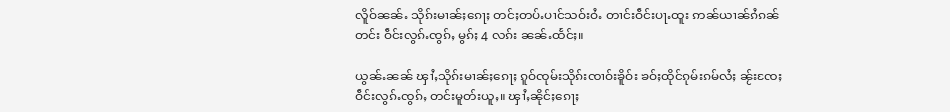လိူဝ်ၼၼ်ႉ သိုၵ်းမၢၼ်ႈၵေႃႈ တင်ႈတပ်ႉပၢင်သဝ်းဝႆႉ တၢင်းဝဵင်းပႃႉထူး ဢၼ်ယၢၼ်ၵႆၵၼ်တင်း ဝဵင်းလွၵ်ႉၸွၵ်ႇ မွၵ်ႈ 4 လၵ်း ၼၼ်ႉထႅင်ႈ။

ယွၼ်ႉၼၼ် ၾၢႆႇသိုၵ်းမၢၼ်ႈၵေႃႈ ၵူဝ်ၸုမ်းသိုၵ်းၸၢဝ်းၶိူဝ်း ၶဝ်ႈထိုင်ၵုမ်းၵမ်လႆႈ ၼႂ်းၸႄႈဝဵင်းလွၵ်ႉၸွၵ်ႇ တင်းမူတ်းယူႇ။ ၾၢႆႇၼိုင်ႈၵေႃႈ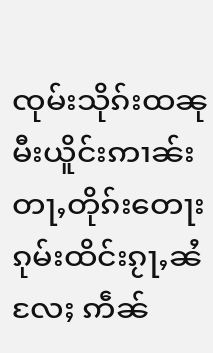ၸုမ်းသိုၵ်းထၼု မီးယိူင်းဢၢၼ်း တႃႇတိုၵ်းတေႃး ၵုမ်းထိင်းၵႂႃႇၼႆလႄႈ ဢဵၼ်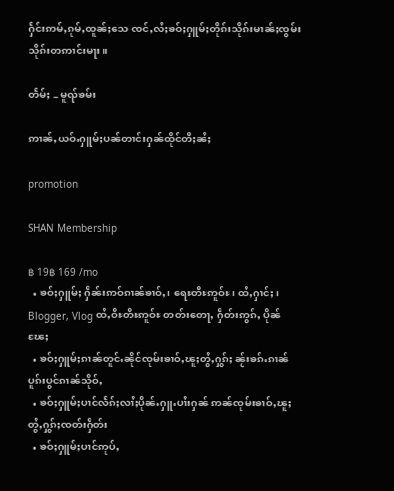ႁႅင်းဢမ်ႇၵုမ်ႇထူၼ်ႈသေ ၸင်ႇလႆႈၶဝ်ႈႁူမ်ႈတိုၵ်းသိုၵ်းမၢၼ်ႈၸွမ်း သိုၵ်းတဢၢင်းမႃး။

တႅမ်ႈ – မူၺ်ၶမ်း

ဢၢၼ်ႇယဝ်ႉႁူမ်ႈပၼ်တၢင်းႁၼ်ထိုင်တီႈၼႆႈ

promotion

SHAN Membership

฿ 19฿ 169 /mo
  • ၶဝ်ႈႁူမ်ႈ ႁဵၼ်းဢဝ်ၵၢၼ်ၶၢဝ်ႇ၊ ရေႊတီႊဢူဝ်ႊ၊ ထႆႇႁၢင်ႈ၊ Blogger, Vlog ထႆႇဝီႊတီႊဢူဝ်ႊ တတ်းတေႃႇ ႁဵတ်းဢွၵ်ႇ ပိုၼ်ၽႄႈ
  • ၶဝ်ႈႁူမ်ႈၵၢၼ်တူင်ႉၼိုင်ၸုမ်းၶၢဝ်ႇၽူႈတွႆႇႁွၵ်ႈ ၼႂ်းၶၵ်ႉၵၢၼ်ပူၵ်းပွင်ၵၢၼ်သိုဝ်ႇ
  • ၶဝ်ႈႁူမ်ႈပၢင်လႅၵ်ႈလၢႆႈပိုၼ်ႉႁူႉပၢႆးႁၼ် ဢၼ်ၸုမ်းၶၢဝ်ႇၽူႈတွႆႇႁွၵ်ႈၸတ်းႁဵတ်း
  • ၶဝ်ႈႁူမ်ႈပၢင်ဢုပ်ႇ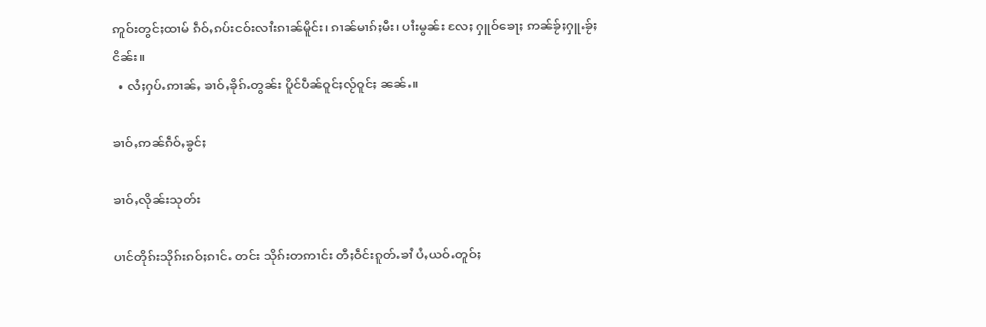ဢူဝ်းတွင်ႈထၢမ် ၵဵဝ်ႇၵပ်းငဝ်းလၢႆးၵၢၼ်မိူင်း၊ ၵၢၼ်မၢၵ်ႈမီး၊ ပၢႆးမွၼ်း လႄႈ ႁူဝ်ၶေႃႈ ဢၼ်ၶႂ်ႈႁူႉၶႂ်ႈငိၼ်း။
  • လႆႈႁပ်ႉဢၢၼ်ႇ ၶၢဝ်ႇၶိုၵ်ႉတွၼ်း ပိူင်ပဵၼ်ဝူင်ႈလႂ်ဝူင်ႈ ၼၼ်ႉ။

ၶၢဝ်ႇဢၼ်ၵဵဝ်ႇၶွင်ႈ

ၶၢဝ်ႇလိုၼ်းသုတ်း

ပၢင်တိုၵ်းသိုၵ်းၵဝ်ႈၵၢင်ႉ တင်း သိုၵ်းတဢၢင်း တီႈဝဵင်းၵူတ်ႉၶၢႆ ပႆႇယဝ်ႉတူဝ်ႈ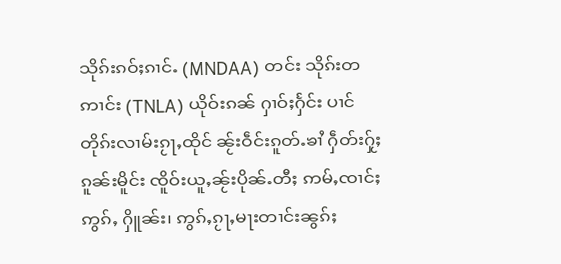သိုၵ်းၵဝ်ႈၵၢင်ႉ (MNDAA) တင်း သိုၵ်းတဢၢင်း (TNLA) ယိုဝ်းၵၼ် ႁၢဝ်ႈႁႅင်း ပၢင်တိုၵ်းလၢမ်းၵႂႃႇထိုင် ၼႂ်းဝဵင်းၵူတ်ႉၶၢႆ ႁဵတ်းႁႂ်ႈၵူၼ်းမိူင်း ၸိူဝ်းယူႇၼႂ်းပိုၼ်ႉတီႈ ဢမ်ႇၸၢင်ႈဢွၵ်ႇ ႁိူၼ်း၊ ဢွၵ်ႇၵႂႃႇမႃးတၢင်းၼွၵ်ႈ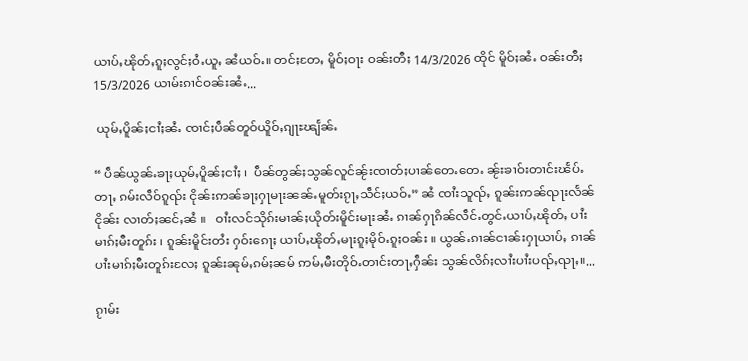ယၢပ်ႇၽိုတ်ႇၵူႈလွင်ႈဝႆႉယူႇ ၼႆယဝ်ႉ။ တင်ႈတႄႇ မိူဝ်ႈဝႃး ဝၼ်းတီႈ 14/3/2026 ထိုင် မိူဝ်ႈၼႆႉ ဝၼ်းတီႈ 15/3/2026 ယၢမ်းၵၢင်ဝၼ်းၼႆႉ...

 ယုမ်ႇပိူၼ်ႈငၢႆႈၼႆႉ ၸၢင်ႈပဵၼ်တူဝ်ယိူဝ်ႇၵျႃႊၽျႅၼ်ႉ

“ ပဵၼ်ယွၼ်ႉၶႃႈယုမ်ႇပိူၼ်ႈငၢႆႈ ၊  ပဵၼ်တွၼ်ႈသွၼ်လူင်ၼႂ်းၸၢတ်ႈပၢၼ်တေႉတေႉ ၼႂ်းၶၢဝ်းတၢင်းၽႅပ်ႉတႃႇ ၵမ်းလဵဝ်ၵူၺ်း ငိုၼ်းဢၼ်ၶႃႈႁႃမႃးၼၼ်ႉမူတ်းၵႂႃႇသဵင်ႈယဝ်ႉ” ၼႆ ၸၢႆးသူၺ်ႇ ၵူၼ်းဢၼ်ၺႃးလႅၼ်ငိုၼ်း လၢတ်ႈၼင်ႇၼႆ ။   ဝၢႆးလင်သိုၵ်းမၢၼ်ႈယိုတ်းမိူင်းမႃးၼႆႉ ၵၢၼ်ႁႃၵိၼ်လဵင်ႉတွင်ႉယၢပ်ႇၽိုတ်ႇ ပၢႆးမၢၵ်ႈမီးတူၵ်း ၊ ၵူၼ်းမိူင်းတႆး ႁဝ်းၵေႃႈ ယၢပ်ႇၽိုတ်ႇမႃးၵူႈမိုဝ်ႉၵူႈဝၼ်း ။ ယွၼ်ႉၵၢၼ်ငၢၼ်းႁႃယၢပ်ႇ ၵၢၼ်ပၢႆးမၢၵ်ႈမီးတူၵ်းလႄႈ ၵူၼ်းၼုမ်ႇၵမ်ႈၼမ် ဢမ်ႇမီးတိုဝ်ႉတၢင်းတႃႇႁဵၼ်း သွၼ်လိၵ်ႈလၢႆးပၢႆးပၺ်ႇၺႃႇ။...

ၵႂၢမ်း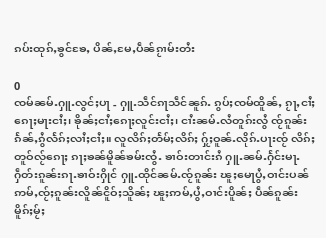ၵပ်းထုၵ်ႇၶွင်ၶႄႇ ပိၼ်ႇမႄႇပဵၼ်ၵႂၢမ်းတႆး

0
ၸမ်ၼမ်ႉႁူႉလွင်ႈပႃ - ႁူႉသဵင်ၵႃသဵင်ၼူၵ်ႉ ၵွပ်ႈၸမ်ထိူၼ်ႇ ၵႂႃႇငၢႆႈၵေႃႈမႃးငၢႆႈ၊ ၶိုၼ်ႈငၢႆႈၵေႃႈလူင်းငၢႆႈ၊ ငၢႆးၼမ်ႉလႆတူၵ်းလွႆ ၸႂ်ၵူၼ်းၵႅၼ်ႇၵွႆလႅၵ်ႈလၢႆႈငၢႆႈ။ လူလိၵ်ႈတႅမ်ႈလိၵ်ႈ ႁႂ်ႈဝူၼ်ႉလိုၵ်ႉပႃးၸႂ် လိၵ်ႈတူဝ်လႂ်ၵေႃႈ ၵႃႈၶၼ်မိူၼ်ၶမ်းၸွႆႉ ၶၢဝ်းတၢင်းၵႆ ႁူႉၼမ်ႉႁႅင်းမႃႉ ႁဵတ်းၵူၼ်းၵႃႉၶၢဝ်းႁိုင် ႁူႉထိုင်ၼမ်ႉၸႂ်ၵူၼ်း ၽူႈမေႃပွႆႇဝၢင်းပၼ် ဢမ်ႇၸႂ်ႈၵူၼ်းလိူၼ်ငိူဝ်ႈသိူၼ်ႈ ၽူႈဢမ်ႇပွႆႇဝၢင်းပိူၼ်ႈ ပဵၼ်ၵူၼ်းမိူၵ်ႈမႂ်ႈ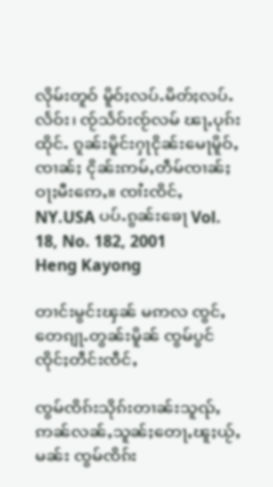လိုမ်းတူဝ် မိူဝ်ႈလပ်ႉမိတ်ႈလပ်ႉလႅဝ်း၊ ၸႂ်သႅဝ်းၸႂ်လမ် ၽႃႇပုၵ်းထိုင်ႉ ၵူၼ်းမိူင်းႁႃငိုၼ်းမေႃမိူဝ်ႇၸၢၼ်ႈ ငိုၼ်းဢမ်ႇတဵမ်ၸၢၼ်ႈဝႃႈမီးဢေႇ။ ၸၢႆးၸိင်ႇ NY.USA ပပ်ႉၵွၼ်းၶေႃ Vol. 18, No. 182, 2001
Heng Kayong

တၢင်းမွင်းၾၼ် မဢလ ၸွင်ႇတေၵျႃႉတွၼ်းမိူၼ် ၸွမ်ပွင်ၸိုင်ႈတဵင်းၸဵင်ႇ

ၸွမ်ၸိၵ်းသိုၵ်းတၢၼ်းသူၺ်ႇ ဢၼ်လၼ်ႇသူၼ်ႈတေႃႇၽူႈယႂ်ႇမၼ်း ၸွမ်ၸိၵ်း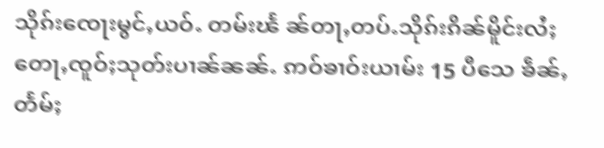သိုၵ်းၸေႃးမွင်ႇယဝ်ႉ တမ်းၽႅ ၼ်တႃႇတပ်ႉသိုၵ်းၵိၼ်မိူင်းလႆႈတေႃႇၸူဝ်ႈသုတ်းပၢၼ်ၼၼ်ႉ ဢဝ်ၶၢဝ်းယၢမ်း 15 ပီသေ ၶဵၼ်ႇတႅမ်ႈ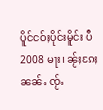ပိူင်ငဝ်ႈပိုင်းမိူင်း ပီ 2008 မႃး၊ ၼႂ်ႈၵႄႈၼၼ်ႉ ၸႂ်ႉ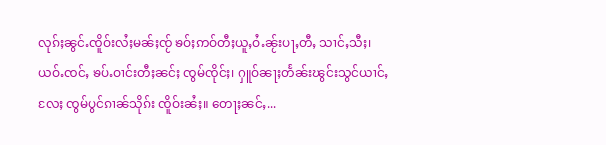လုၵ်ႈၼွင်ႉၸိူဝ်းလႆႈမၼ်ႈၸႂ် ၶဝ်ႈဢဝ်တီႈယူႇဝႆႉၼႂ်းပႃႇတီႇ သၢင်ႇသီႈ၊ယဝ်ႉၸင်ႇ ၶပ်ႉဝၢင်းတီႈၼင်ႈ ၸွမ်ၸိုင်ႈ၊ ႁူဝ်ၼႃႈတႅၼ်းၽွင်းသွင်ယၢင်ႇ လႄႈ ၸွမ်ပွင်ၵၢၼ်သိုၵ်း ၸိူဝ်းၼႆႈ။ တေႃႈၼင်ႇ...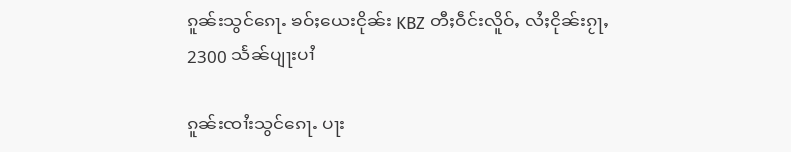ၵူၼ်းသွင်ၵေႃႉ ၶဝ်ႈယေးငိုၼ်း KBZ တီႈဝဵင်းလိူဝ်ႇ လႆႈငိုၼ်းၵႂႃႇ 2300 သႅၼ်ပျႃးပၢႆ

ၵူၼ်းၸၢႆးသွင်ၵေႃႉ ပႃး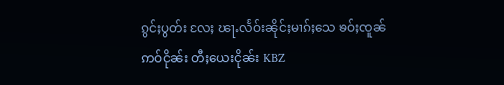ၵွင်ႈပွတ်း လႄႈ ၽႃႉလႅဝ်းၼိုင်ႈမၢၵ်ႈသေ ၶဝ်ႈၸူၼ်ဢဝ်ငိုၼ်း တီႈယေးငိုၼ်း KBZ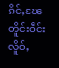ၵိင်ႇၽႄ တိူင်းဝဵင်းလိူဝ်ႇ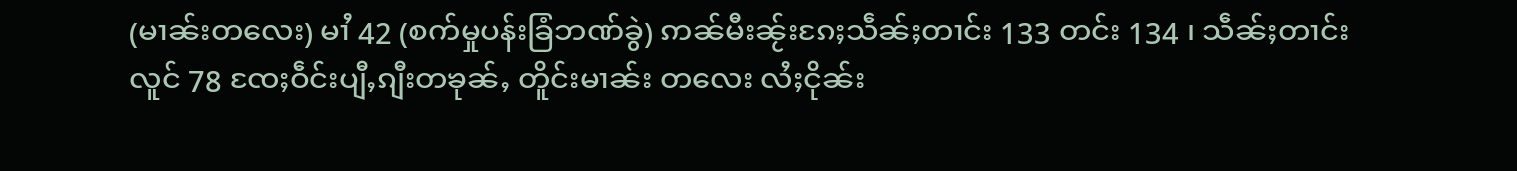(မၢၼ်းတလေး) မၢႆ 42 (စက်မှုပန်းခြံဘဏ်ခွဲ) ဢၼ်မီးၼႂ်းၵႄႈသဵၼ်ႈတၢင်း 133 တင်း 134 ၊ သဵၼ်ႈတၢင်းလူင် 78 ၸႄႈဝဵင်းပျီႇၵျီးတၶုၼ်ႇ တိူင်းမၢၼ်း တလေး လႆႈငိုၼ်း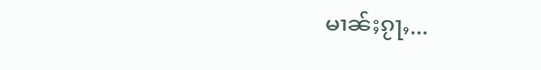မၢၼ်ႈၵႂႃႇ...